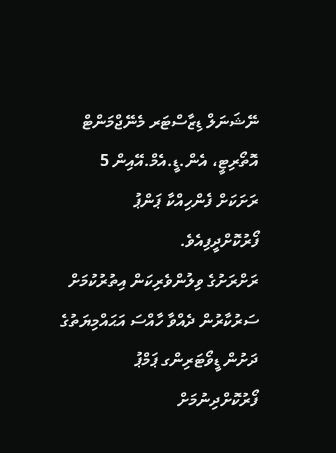ނޭޝަނަލް ޑިޒާސްޓަރ މެނޭޖްމަންޓް އޮތޯރިޓީ، އެން.ޑީ.އެމް.އޭއިން 5 ރަށަކަށް ފެންހިއްކާ ޕަންޕު ފޯރުކޮށްދީފިއެވެ.
ރަށްރަށުގެ ވިލުންވެރިކަން އިތުރުކުމަށް ސަރުކާރުން ދެއްވާ ހާއްސަ އަޙައްމިޔަތުގެ ދަށުން ޑީވޯޓަރިންގ ޕަމްޕު ފޯރުކޮށްދިނުމަށް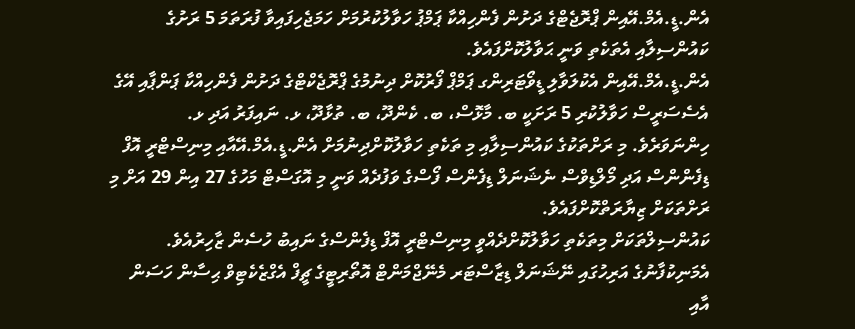އެން.ޑީ.އެމް.އޭއިން ޕްރޮޖެޓްގެ ދަށުން ފެންހިއްކާ ޕަމްޕު ހަވާލުކުރުމަށް ހަމަޖެހިފައިވާ ފުރަތަމަ 5 ރަށުގެ ކައުންސިލާއި އެތަކެތި ވަނީ ޙަވާލުކޮށްފައެވެ.
އެން.ޑީ.އެމް.އޭއިން އެކުލަވާލި ޑީވޯޓަރިންގ ޕަމްޕް ފޯރުކޮށް ދިނުމުގެ ޕްރޮޖެކްޓްގެ ދަށުން ފެންހިއްކާ ޕަންޕާއި އޭގެ އެސެސަރީސް ހަވާލުކުރި 5 ރަށަކީ ބ. މާޅޮސް، ބ. ކެންދޫ، ބ. ތުޅާދޫ، ޅ. ނައިފަރު އަދި ޅ. ހިންނަވަރެވެ. މި ރަށްތަކުގެ ކައުންސިލާއި މި ތަކެތި ހަވާލުކޮށްދިނުމަށް އެން.ޑީ.އެމް.އޭއާއި މިނިސްޓްރީ އޮފް ޑިފެންންސް އަދި މޯލްޑިވްސް ނެޝަނަލް ޑިފެންސް ފޯސްގެ ވަފުދެއް ވަނީ މި އޮގަސްޓް މަހުގެ 27 އިން 29 އަށް މި ރަށްތަކަށް ޒިޔާރަތްކޮށްފައެވެ.
ކައުންސިލްތަކަށް މިތަކެތި ހަވާލުކޮށްދެއްވީ މިނިސްޓްރީ އޮފް ޑިފެންސްގެ ނައިބު ހުސެން ޒާހިރުއެވެ. އެމަނިކުފާނުގެ އަރިހުގައި ނޭޝަނަލް ޑިޒާސްޓަރ މެނޭޖްމަންޓް އޮތޯރިޓީގެ ޗީފް އެގްޒެކެޓިވް ޙިސާން ހަސަން އާއި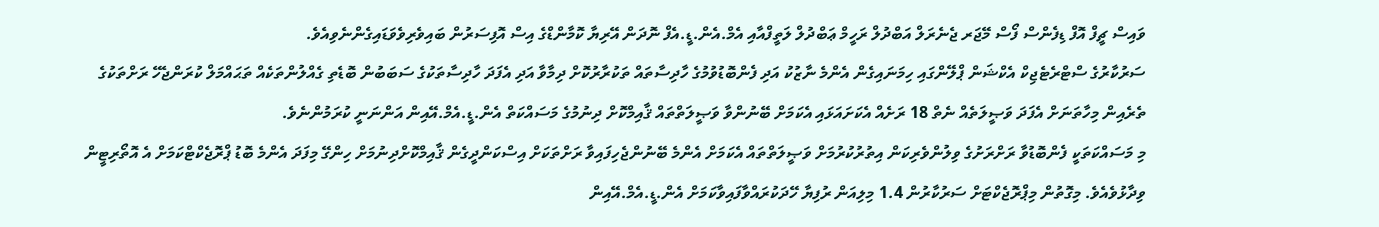ވައިސް ޗީފް އޮފް ޑިފެންސް ފޯސް މޭޖަރ ޖެނެރަލް އަބްދުލް ރަހީމް ޢަބްދުލް ލަތީފްއާއި އެމް.އެން.ޑީ.އެފް ނޮދަން އޭރިޔާ ކޮމާންޑްގެ އިސް އޮފިސަރުން ބައިވެރިވެވަޑައިގެންނެވިއެވެ.
ސަރުކާރުގެ ސްޓްރެޓެޖިކް އެކްޝަން ޕްލޭންގައި ހިމަނައިގެން އެންމެ ނާޒުކު އަދި ފެންބޮޑުވުމުގެ ހާދިސާތައް ތަކުރާރުކޮށް ދިމާވާ އަދި އެފަދަ ހާދިސާތަކުގެ ސަބަބުން ބޮޑެތި ގެއްލުންތަކެއް ތަޙައްމަލް ކުރަންޖެހޭ ރަށްތަކުގެ ތެރެއިން މިހާތަނަށް އެފަދަ ވަޞީލަތެއް ނެތް 18 ރަށެއް އެކަށައަޅައި އެކަމަށް ބޭނުންވާ ވަޞީލަތްތައް ޤާއިމްކޮށް ދިނުމުގެ މަސައްކަތް އެން.ޑީ.އެމް.އޭއިން އަންނަނީ ކުރަމުންނެވެ.
މި މަސައްކަތަކީ ފެންބޮޑުވާ ރަށްރަށުގެ ވިލުންވެރިކަން އިތުރުކުރުމަށް ވަޞީލަތްތައް އެކަމަށް އެންމެ ބޭނުންޖެހިފައިވާ ރަށްތަކަށް އިސްކަންދީގެން ޤާއިމްކޮށްދިނުމަށް ހިންގޭ މިފަދަ އެންމެ ބޮޑު ޕްރޮޖެކްޓްކަމަށް އެ އޮތޯރިޓީން ވިދާޅުވެއެވެ. މިގޮތުން މިޕްރޮޖެކްޓަށް ސަރުކާރުން 1.4 މިލިއަން ރުފިޔާ ހޭދަކުރައްވާފައިވާކަމަށް އެން.ޑީ.އެމް.އޭއިން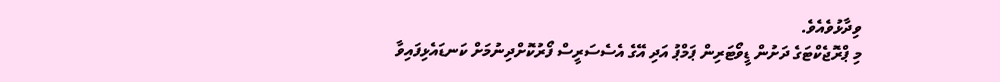ވިދާޅުވެއެވެ.
މި ޕްރޮޖެކްޓަގެ ދަށުން ޑީވޯޓަރިން ޕަމްޕު އަދި އޭގެ އެސެސަރީސް ފޯރުކޮށްދިނުމަށް ކަނޑައެޅިފައިވާ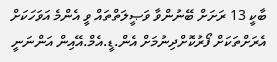ބާކީ 13 ރަށަށް ބޭނުންވާ ވަޞީލަތްތައް ވީ އެންމެ އަވަހަކަށް އެރަށްތަކަށް ފޯރުކޮށްދިނުމަށް އެން.ޑީ.އެމް.އޭއިން އަންނަނީ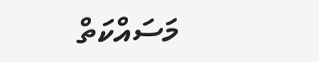މަސައްކަތް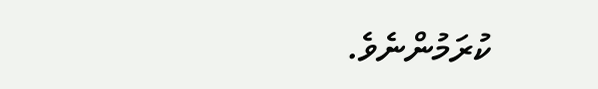ކުރަމުންނެވެ.